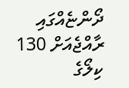ދޯންޏެއްގައި ރާއްޖެއަށް 130 ކިލޯގެ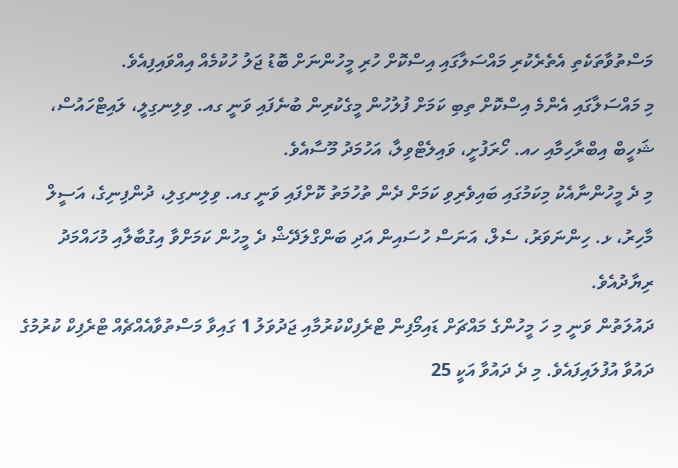މަސްތުވާތަކެތި އެތެރެކުރި މައްސަލާގައި އިސްކޮށް ހުރި މީހުންނަށް ބޮޑު ޖަލު ހުކުމެއް އިއްވައިފިއެވެ.
މި މައްސަލާގައި އެންމެ އިސްކޮށް ތިބި ކަމަށް ފުލުހުން މީގެކުރިން ބުނެފައި ވަނީ ގއ. ވިލިނގިލީ، ލައިޓްހައުސް، ޝަހީބް އިބްރާހިމާއި ހއ. ހޯރަފުށީ، ވައިލެޓްވިލާ، އަހުމަދު މޫސާއެވެ.
މި ދެ މީހުންނާއެކު މިކަމުގައި ބައިވެރިވި ކަމަށް ދެން ތުހުމަތު ކޮށްފައި ވަނީ ގއ. ވިލިނގިލި، ދުންފިނިގެ، އަސީލް މާހިރު، ޅ. ހިންނަވަރު، ސެލް، އަނަސް ހުސައިން އަދި ބަންގްލަދޭޝް ދެ މީހުން ކަމަށްވާ އިގުބާލާއި މުހައްމަދު ރިޔާދުއެވެ.
ދައުލަތުން ވަނީ މި ހަ މީހުންގެ މައްޗަށް ޑައިމޯފިން ޓްރެފިކްކުރުމާއި ޖަދުވަލު 1 ގައިވާ މަސްތުވާއެއްޗެއް ޓްރެފިކް ކުރުމުގެ ދައުވާ އުފުލައިފައެވެ. މި ދެ ދައުވާ އަކީ 25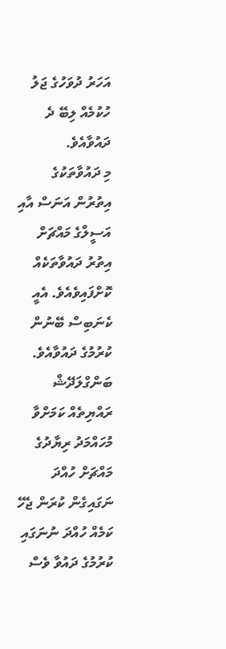އަހަރު ދުވަހުގެ ޖަލު ހުކުމެއް ލިބޭ ދެ ދައުވާއެވެ.
މި ދައުވާތަކުގެ އިތުރުން އަނަސް އާއި އަސީލްގެ މައްޗަށް އިތުރު ދައުވާތަކެއް ކޮށްފައިވެއެވެ. އެއީ ކެނަބިސް ބޭނުން ކުރުމުގެ ދައުވާއެވެ. ބަންގްލަދޭޝް ރައްޔިތެއް ކަމަށްވާ މުހައްމަދު ރިޔާދުގެ މައްޗަށް ހުއްދަ ނަގައިގެން ކުރަން ޖެހޭ ކަމެއް ހުއްދަ ނުނަގައި ކުރުމުގެ ދައުވާ ވެސް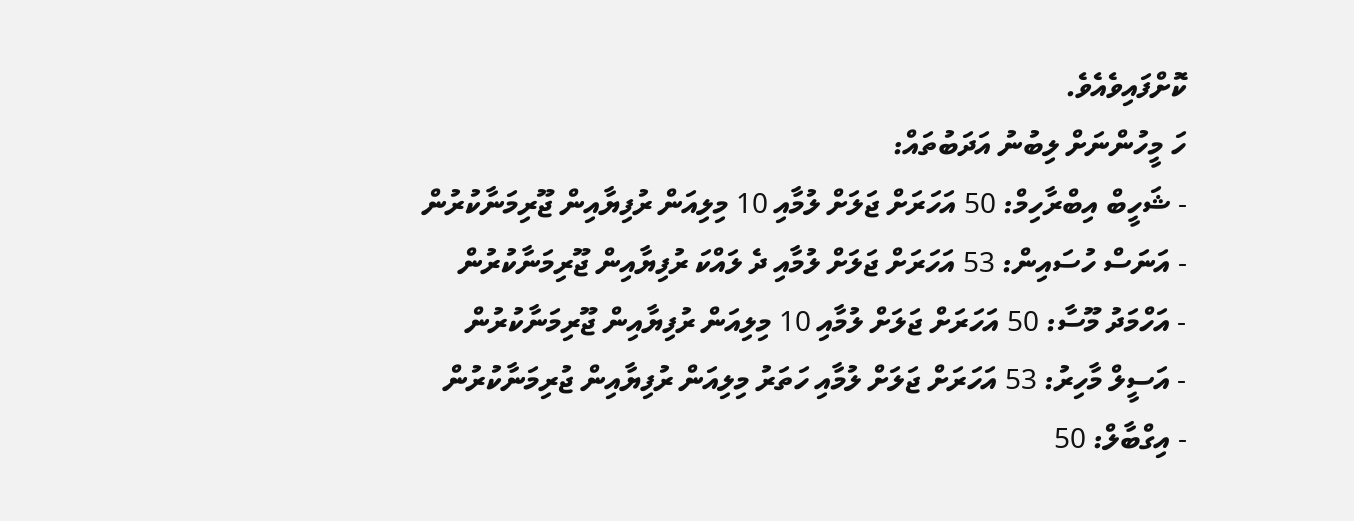ކޮށްފައިވެއެވެ.
ހަ މީހުންނަށް ލިބުނު އަދަބުތައް:
- ޝަހީބް އިބްރާހިމް: 50 އަހަރަށް ޖަލަށް ލުމާއި 10 މިލިއަން ރުފިޔާއިން ޖޫރިމަނާކުރުން
- އަނަސް ހުސައިން: 53 އަހަރަށް ޖަލަށް ލުމާއި ދެ ލައްކަ ރުފިޔާއިން ޖޫރިމަނާކުރުން
- އަހްމަދު މޫސާ: 50 އަހަރަށް ޖަލަށް ލުމާއި 10 މިލިއަން ރުފިޔާއިން ޖޫރިމަނާކުރުން
- އަސީލް މާހިރު: 53 އަހަރަށް ޖަލަށް ލުމާއި ހަތަރު މިލިއަން ރުފިޔާއިން ޖުރިމަނާކުރުން
- އިގްބާލް: 50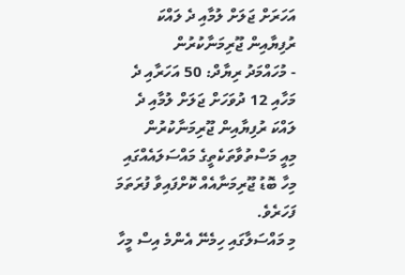އަހަރަށް ޖަލަށް ލުމާއި ދެ ލައްކަ ރުފިޔާއިން ޖޫރިމަނާކުރުން
- މުހައްމަދު ރިޔާދް: 50 އަހަރާއި ދެ މަހާއި 12 ދުވަހަށް ޖަލަށް ލުމާއި ދެ ލައްކަ ރުފިޔާއިން ޖޫރިމަނާކުރުން
މިއީ މަސްތުވާތަކެތީގެ މައްސަލައެއްގައި މިހާ ބޮޑު ޖޫރިމަނާއެއް ކޮށްފައިވާ ފުރަތަމަ ފަހަރެވެ.
މި މައްސަލާގައި ހިމެނޭ އެންމެ އިސް މީހާ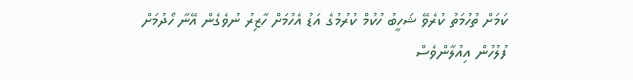ކަމަށް ތުހުމަތު ކުރެވޭ ޝަހީބު ހުކުމް ކުރުމުގެ އަޑު އެހުމަށް ހާޒިރު ނުވެގެން އޭނާ ހޯދުމަށް ފުލުހުން އިއުލާންވެސް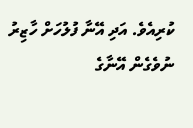ކުރިއެވެ. އަދި އޭނާ ފުލުހަށް ހާޒިރު ނުވެގެން އޭނާގެ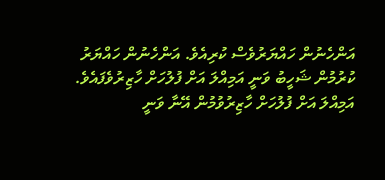އަންހެނުން ހައްޔަރުވެސް ކުރިއެވެ. އަންހެނުން ހައްޔަރު ކުރުމުން ޝަހީބު ވަނީ އަމިއްލަ އަށް ފުލުހަށް ހާޒިރުވެފައެވެ. އަމިއްލަ އަށް ފުލުހަށް ހާޒިރުވުމުން އޭނާ ވަނީ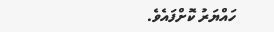ހައްޔަރު ކޮށްފައެވެ.